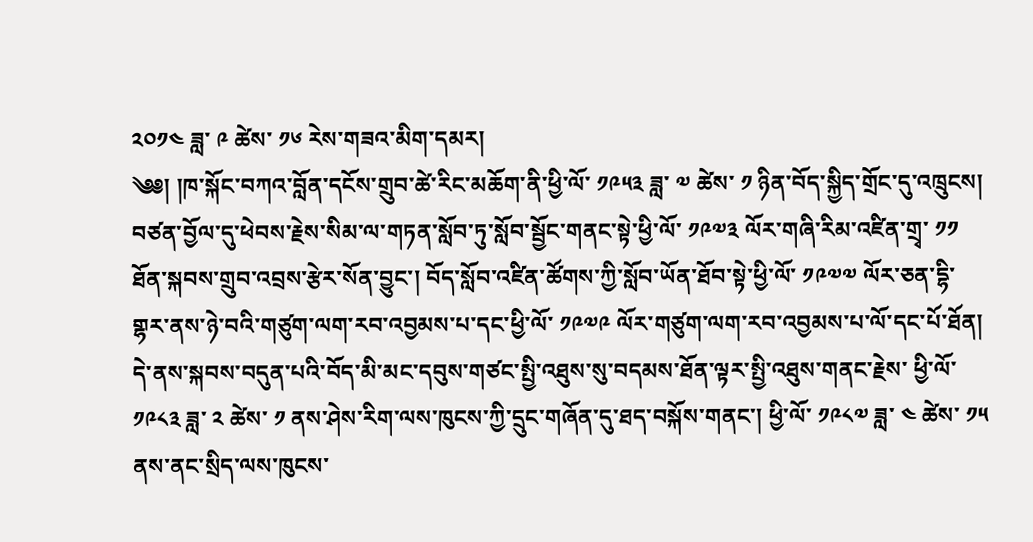༢༠༡༤ ཟླ་ ༩ ཚེས་ ༡༦ རེས་གཟའ་མིག་དམར།
༄༅། །ཁ་སྐོང་བཀའ་བློན་དངོས་གྲུབ་ཚེ་རིང་མཆོག་ནི་ཕྱི་ལོ་ ༡༩༥༣ ཟླ་ ༧ ཚེས་ ༡ ཉིན་བོད་སྐྱིད་གྲོང་དུ་འཁྲུངས། བཙན་བྱོལ་དུ་ཕེབས་རྗེས་སིམ་ལ་གཏན་སློབ་ཏུ་སློབ་སྦྱོང་གནང་སྟེ་ཕྱི་ལོ་ ༡༩༧༣ ལོར་གཞི་རིམ་འཛིན་གྲྭ་ ༡༡ ཐོན་སྐབས་གྲུབ་འབྲས་རྩེར་སོན་བྱུང་། བོད་སློབ་འཛིན་ཚོགས་ཀྱི་སློབ་ཡོན་ཐོབ་སྟེ་ཕྱི་ལོ་ ༡༩༧༧ ལོར་ཅན་དྷི་གྷར་ནས་ཉེ་བའི་གཙུག་ལག་རབ་འབྱམས་པ་དང་ཕྱི་ལོ་ ༡༩༧༩ ལོར་གཙུག་ལག་རབ་འབྱམས་པ་ལོ་དང་པོ་ཐོན།
དེ་ནས་སྐབས་བདུན་པའི་བོད་མི་མང་དབུས་གཙང་སྤྱི་འཐུས་སུ་བདམས་ཐོན་ལྟར་སྤྱི་འཐུས་གནང་རྗེས་ ཕྱི་ལོ་ ༡༩༨༣ ཟླ་ ༢ ཚེས་ ༡ ནས་ཤེས་རིག་ལས་ཁུངས་ཀྱི་དྲུང་གཞོན་དུ་ཐད་བསྐོས་གནང་། ཕྱི་ལོ་ ༡༩༨༧ ཟླ་ ༤ ཚེས་ ༡༥ ནས་ནང་སྲིད་ལས་ཁུངས་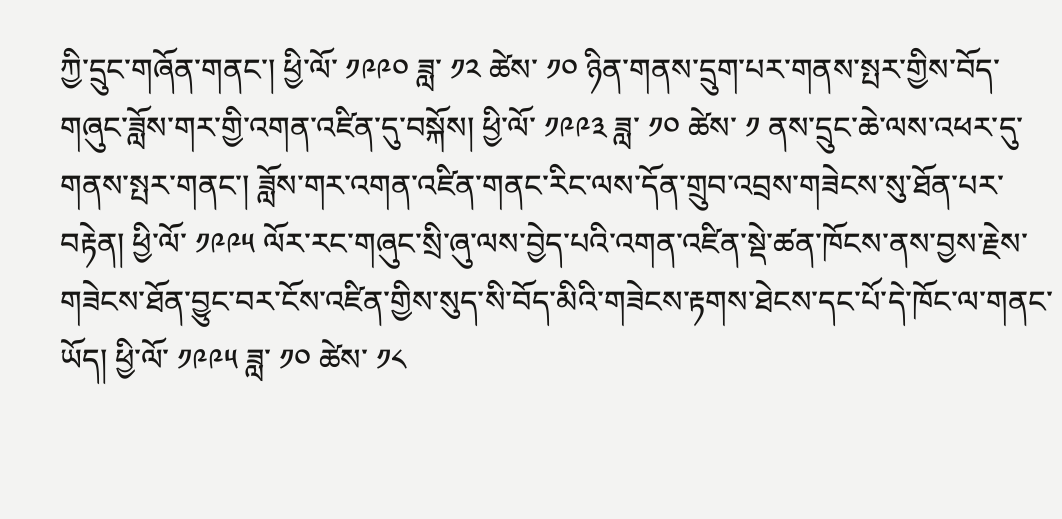ཀྱི་དྲུང་གཞོན་གནང་། ཕྱི་ལོ་ ༡༩༩༠ ཟླ་ ༡༢ ཚེས་ ༡༠ ཉིན་གནས་དྲུག་པར་གནས་སྤར་གྱིས་བོད་གཞུང་ཟློས་གར་གྱི་འགན་འཛིན་དུ་བསྐོས། ཕྱི་ལོ་ ༡༩༩༣ ཟླ་ ༡༠ ཚེས་ ༡ ནས་དྲུང་ཆེ་ལས་འཕར་དུ་གནས་སྤར་གནང་། ཟློས་གར་འགན་འཛིན་གནང་རིང་ལས་དོན་གྲུབ་འབྲས་གཟེངས་སུ་ཐོན་པར་བརྟེན། ཕྱི་ལོ་ ༡༩༩༥ ལོར་རང་གཞུང་སྲི་ཞུ་ལས་བྱེད་པའི་འགན་འཛིན་སྡེ་ཚན་ཁོངས་ནས་བྱས་རྗེས་གཟེངས་ཐོན་བྱུང་བར་ངོས་འཛིན་གྱིས་སུད་སི་བོད་མིའི་གཟེངས་རྟགས་ཐེངས་དང་པོ་དེ་ཁོང་ལ་གནང་ཡོད། ཕྱི་ལོ་ ༡༩༩༥ ཟླ་ ༡༠ ཚེས་ ༡༨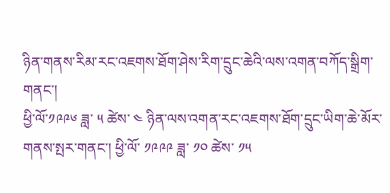ཉིན་གནས་རིམ་རང་འཇགས་ཐོག་ཤེས་རིག་དྲུང་ཆེའི་ལས་འགན་བཀོད་སྒྲིག་གནང་།
ཕྱི་ལོ་༡༩༩༦ ཟླ་ ༥ ཚེས་ ༤ ཉིན་ལས་འགན་རང་འཇགས་ཐོག་དྲུང་ཡིག་ཆེ་མོར་གནས་སྤར་གནང་། ཕྱི་ལོ་ ༡༩༩༩ ཟླ་ ༡༠ ཚེས་ ༡༥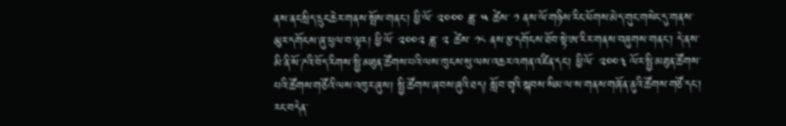ནས་ནང་སྲིད་དྲུང་ཆེར་གནས་སྤོས་གནང་། ཕྱི་ལོ་ ༢༠༠༠ ཟླ་ ༥ ཚེས་ ༡ ནས་ལོ་གཉིས་རིང་ཕོགས་མེད་གུང་གསེང་དུ་གནས་མུར་དགོངས་ཞུ་ཕུལ་བ་ལྟར། ཕྱི་ལོ་ ༢༠༠༢ ཟླ་ ༢ ཚེས་ ༡༨ ནས་རྩ་དགོངས་ཐོབ་སྟེ་ཨ་རིར་གནས་བཞུགས་གནང་། དེ་ནས་མི་ནི་སོ་ཌའི་བོད་རིགས་སྤྱི་མཐུན་ཚོགས་པའི་ལས་ཁུངས་སུ་ལས་འཆར་འགན་འཛིན་དང་། ཕྱི་ལོ་ ༢༠༠༣ ལོར་སྤྱི་མཐུན་ཚོགས་པའི་ཚོགས་གཙོའི་ལས་འཁུར་ཞུས། སྤྱི་ཚོགས་ཞབས་ཞུའི་ཐད། སློབ་གྲྭའི་སྐབས་སིམ་ལ་ས་གནས་གཞོན་ནུའི་ཚོགས་གཙོ་དང་། རང་བདེན་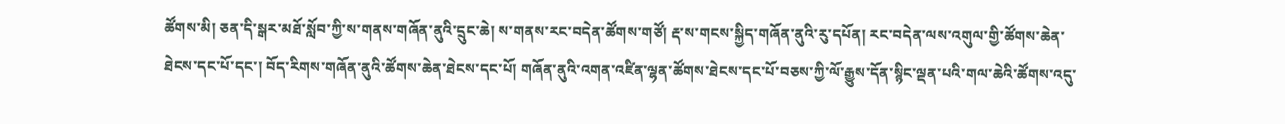ཚོགས་མི། ཅན་དི་སྒར་མཐོ་སློབ་ཀྱི་ས་གནས་གཞོན་ནུའི་དྲུང་ཆེ། ས་གནས་རང་བདེན་ཚོགས་གཙོ། རྡ་ས་གངས་སྐྱིད་གཞོན་ནུའི་རུ་དཔོན། རང་བདེན་ལས་འགུལ་གྱི་ཚོགས་ཆེན་ཐེངས་དང་པོ་དང་། བོད་རིགས་གཞོན་ནུའི་ཚོགས་ཆེན་ཐེངས་དང་པོ། གཞོན་ནུའི་འགན་འཛིན་ལྷན་ཚོགས་ཐེངས་དང་པོ་བཅས་ཀྱི་ལོ་རྒྱུས་དོན་སྙིང་ལྡན་པའི་གལ་ཆེའི་ཚོགས་འདུ་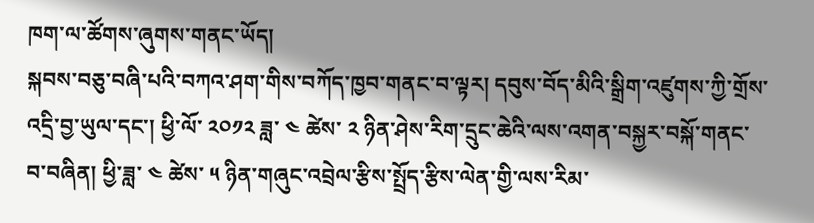ཁག་ལ་ཚོགས་ཞུགས་གནང་ཡོད།
སྐབས་བཅུ་བཞི་པའི་བཀའ་ཤག་གིས་བཀོད་ཁྱབ་གནང་བ་ལྟར། དབུས་བོད་མིའི་སྒྲིག་འཛུགས་ཀྱི་གྲོས་འདྲི་བྱ་ཡུལ་དང་། ཕྱི་ལོ་ ༢༠༡༢ ཟླ་ ༤ ཚེས་ ༢ ཉིན་ཤེས་རིག་དྲུང་ཆེའི་ལས་འགན་བསྐྱར་བསྐོ་གནང་བ་བཞིན། ཕྱི་ཟླ་ ༤ ཚེས་ ༥ ཉིན་གཞུང་འབྲེལ་རྩིས་སྤྲོད་རྩིས་ལེན་གྱི་ལས་རིམ་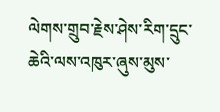ལེགས་གྲུབ་རྗེས་ཤེས་རིག་དྲུང་ཆེའི་ལས་འཁུར་ཞུས་མུས་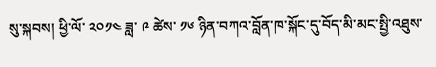སུ་སྐབས། ཕྱི་ལོ་ ༢༠༡༤ ཟླ་ ༩ ཚེས་ ༡༦ ཉིན་བཀའ་བློན་ཁ་སྐོང་དུ་བོད་མི་མང་སྤྱི་འཐུས་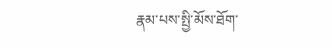རྣམ་པས་སྤྱི་མོས་ཐོག་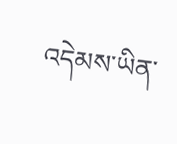འདེམས་ཡིན་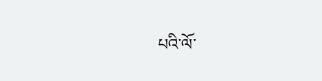པའི་ལོ་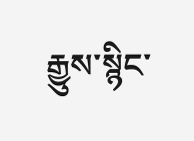རྒྱུས་སྙིང་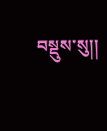བསྡུས་སུ།།